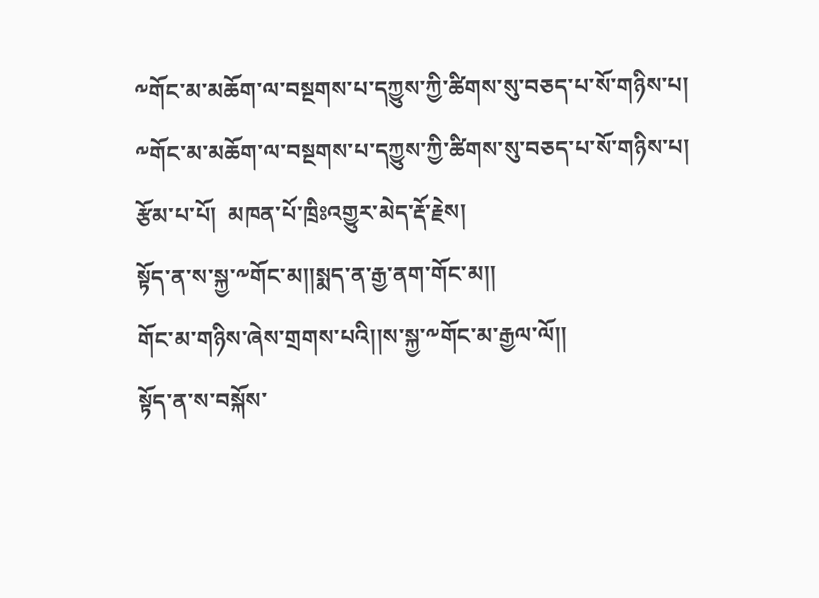༸གོང་མ་མཆོག་ལ་བསྔགས་པ་དཀྱུས་ཀྱི་ཚིགས་སུ་བཅད་པ་སོ་གཉིས་པ།
༸གོང་མ་མཆོག་ལ་བསྔགས་པ་དཀྱུས་ཀྱི་ཚིགས་སུ་བཅད་པ་སོ་གཉིས་པ།
རྩོམ་པ་པོ།  མཁན་པོ་ཁྲིཿའགྱུར་མེད་རྡོ་རྗེས།
སྟོད་ན་ས་སྐྱ་༸གོང་མ།།སྨད་ན་རྒྱ་ནག་གོང་མ།།
གོང་མ་གཉིས་ཞེས་གྲགས་པའི།།ས་སྐྱ་༸གོང་མ་རྒྱལ་ལོ།།
སྟོད་ན་ས་བསྐོས་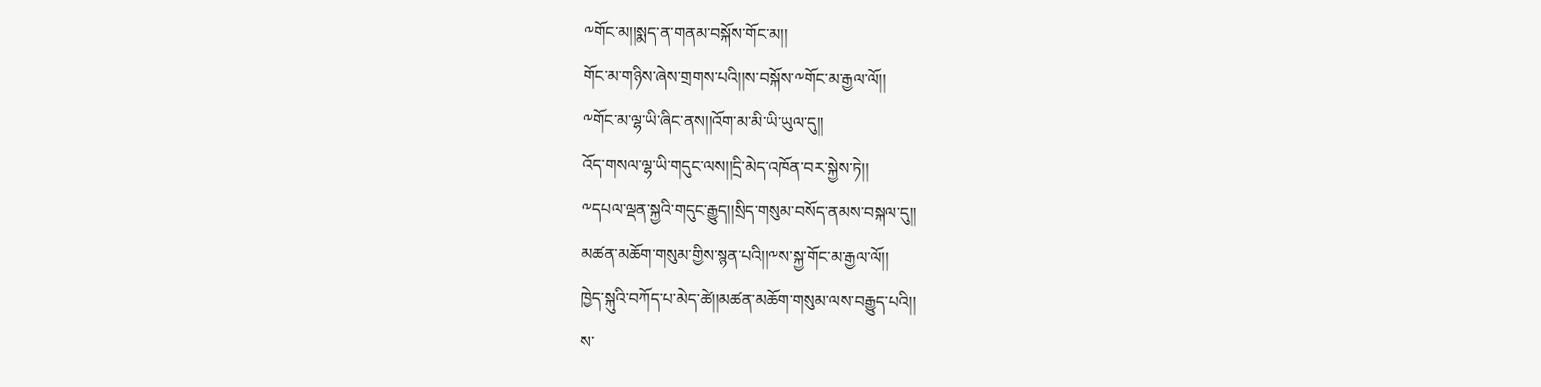༸གོང་མ།།སྨད་ན་གནམ་བསྐོས་གོང་མ།།
གོང་མ་གཉིས་ཞེས་གྲགས་པའི།།ས་བསྐོས་༸གོང་མ་རྒྱལ་ལོ།།
༸གོང་མ་ལྷ་ཡི་ཞིང་ནས།།འོག་མ་མི་ཡི་ཡུལ་དུ།།
འོད་གསལ་ལྷ་ཡི་གདུང་ལས།།དྲི་མེད་འཁོན་བར་སྐྱེས་ཏེ།།
༸དཔལ་ལྡན་སྐྱའི་གདུང་རྒྱུད།།སྲིད་གསུམ་བསོད་ནམས་བསྐལ་དུ།།
མཚན་མཆོག་གསུམ་གྱིས་སྙན་པའི།།༸ས་སྐྱ་གོང་མ་རྒྱལ་ལོ།།
ཁྱེད་སྐུའི་བཀོད་པ་མེད་ཚེ།།མཚན་མཆོག་གསུམ་ལས་བརྒྱུད་པའི།།
ས་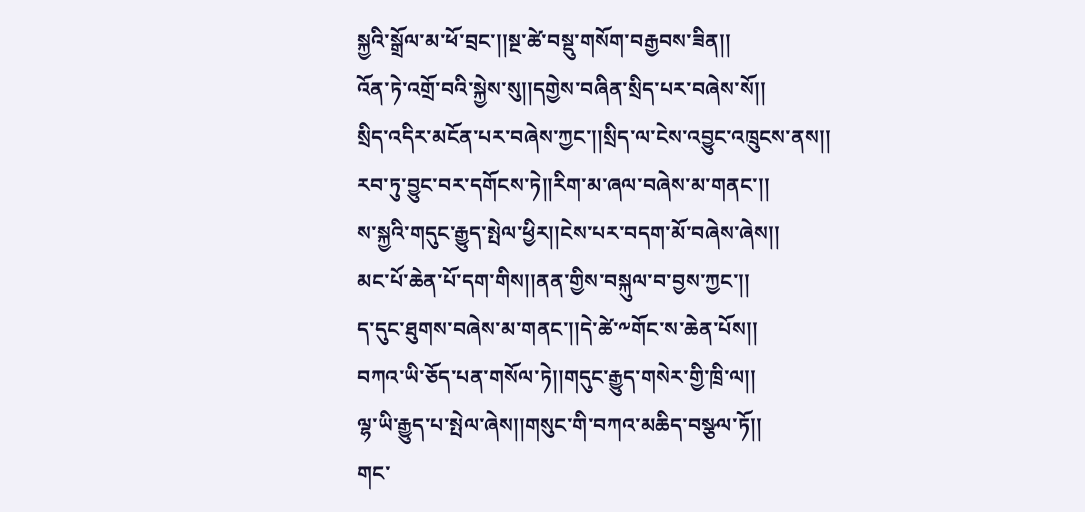སྐྱའི་སྒྲོལ་མ་ཕོ་བྲང་།།སྔ་ཚེ་བསྡུ་གསོག་བརྒྱབས་ཟིན།།
འོན་ཏེ་འགྲོ་བའི་སྐྱེས་སུ།།དགྱེས་བཞིན་སྲིད་པར་བཞེས་སོ།།
སྲིད་འདིར་མངོན་པར་བཞེས་ཀྱང་།།སྲིད་ལ་ངེས་འབྱུང་འཁྲུངས་ནས།།
རབ་ཏུ་བྱུང་བར་དགོངས་ཏེ།།རིག་མ་ཞལ་བཞེས་མ་གནང་།།
ས་སྐྱའི་གདུང་རྒྱུད་སྤེལ་ཕྱིར།།ངེས་པར་བདག་མོ་བཞེས་ཞེས།།
མང་པོ་ཆེན་པོ་དག་གིས།།ནན་གྱིས་བསྐུལ་བ་བྱས་ཀྱང་།།
ད་དུང་ཐུགས་བཞེས་མ་གནང་།།དེ་ཚེ་༸གོང་ས་ཆེན་པོས།།
བཀའ་ཡི་ཅོད་པན་གསོལ་ཏེ།།གདུང་རྒྱུད་གསེར་གྱི་ཁྲི་ལ།།
ལྷ་ཡི་རྒྱུད་པ་སྤེལ་ཞེས།།གསུང་གི་བཀའ་མཆིད་བསྩལ་ཏོ།།
གང་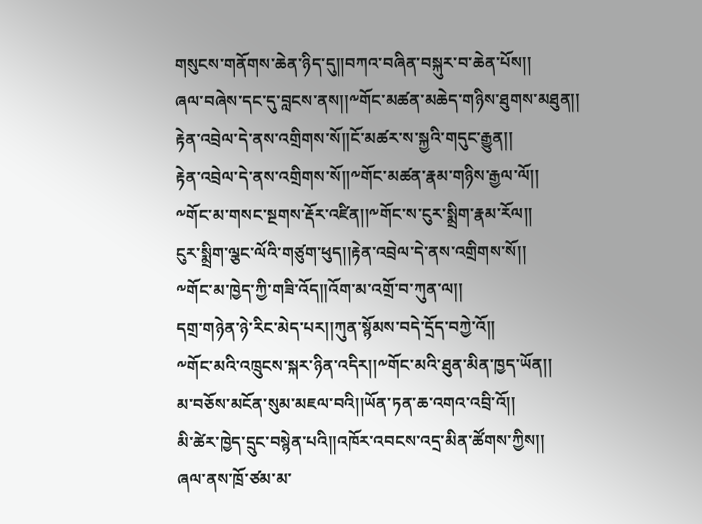གསུངས་གནོགས་ཆེན་ཉིད་དུ།།བཀའ་བཞིན་བསྐུར་བ་ཆེན་པོས།།
ཞལ་བཞེས་དང་དུ་བླངས་ནས།།༸གོང་མཚན་མཆེད་གཉིས་ཐུགས་མཐུན།།
རྟེན་འབྲེལ་དེ་ནས་འགྲིགས་སོ།།ངོ་མཚར་ས་སྐྱའི་གདུང་རྒྱུན།།
རྟེན་འབྲེལ་དེ་ནས་འགྲིགས་སོ།།༸གོང་མཚན་རྣམ་གཉིས་རྒྱལ་ལོ།།
༸གོང་མ་གསང་སྔགས་རྡོར་འཛིན།།༸གོང་ས་ངུར་སྨྲིག་རྣམ་རོལ།།
ངུར་སྨྲིག་ལྕང་ལོའི་གཙུག་ཕུད།།རྟེན་འབྲེལ་དེ་ནས་འགྲིགས་སོ།།
༸གོང་མ་ཁྱེད་ཀྱི་གཟི་འོད།།འོག་མ་འགྲོ་བ་ཀུན་ལ།།
དགྲ་གཉེན་ཉེ་རིང་མེད་པར།།ཀུན་སྙོམས་བདེ་དྲོད་བཀྱེ་འོ།།
༸གོང་མའི་འཁྲུངས་སྐར་ཉིན་འདིར།།༸གོང་མའི་ཐུན་མིན་ཁྱད་ཡོན།།
མ་བཅོས་མངོན་སུམ་མཇལ་བའི།།ཡོན་ཏན་ཆ་འགའ་འབྲི་འོ།།
མི་ཚེར་ཁྱེད་དྲུང་བསྙེན་པའི།།འཁོར་འབངས་འདྲ་མིན་ཚོགས་ཀྱིས།།
ཞལ་ནས་ཁྲོ་ཙམ་མ་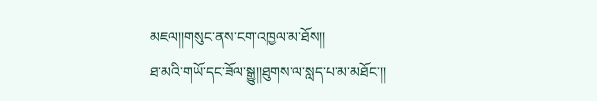མཇལ།།གསུང་ནས་ངག་འཁྱལ་མ་ཐོས།།
ཐ་མའི་གཡོ་དང་ཟོལ་སྒྱུ།།ཐུགས་ལ་སླད་པ་མ་མཐོང་།།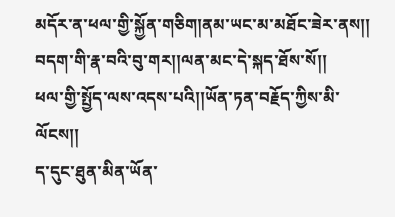མདོར་ན་ཕལ་གྱི་སྐྱོན་གཅིག།ནམ་ཡང་མ་མཐོང་ཟེར་ནས།།
བདག་གི་རྣ་བའི་བུ་གར།།ལན་མང་དེ་སྐད་ཐོས་སོ།།
ཕལ་གྱི་སྤྱོད་ལས་འདས་པའི།།ཡོན་ཏན་བརྗོད་ཀྱིས་མི་ལོངས།།
ད་དུང་ཐུན་མིན་ཡོན་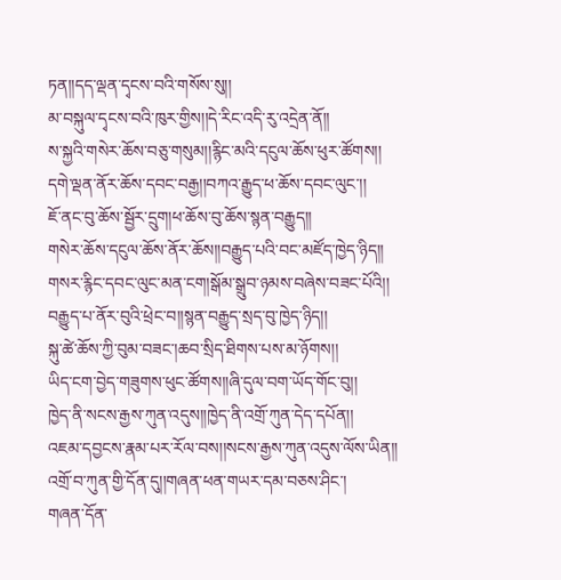ཏན།།དད་ལྡན་དྭངས་བའི་གསོས་སུ།།
མ་བསྐུལ་དྭངས་བའི་ཁུར་གྱིས།།དེ་རིང་འདི་རུ་འདྲེན་ནོ།།
ས་སྐྱའི་གསེར་ཆོས་བཅུ་གསུམ།།རྙིང་མའི་དངུལ་ཆོས་ཕུར་ཚོགས།།
དགེ་ལྡན་ནོར་ཆོས་དབང་བརྒྱ།།བཀའ་རྒྱུད་ཕ་ཆོས་དབང་ལུང་།།
ཇོ་ནང་བུ་ཆོས་སྦྱོར་དྲུག།ཕ་ཆོས་བུ་ཆོས་སྙན་བརྒྱུད།།
གསེར་ཆོས་དངུལ་ཆོས་ནོར་ཆོས།།བརྒྱུད་པའི་བང་མཛོད་ཁྱེད་ཉིད།།
གསར་རྙིང་དབང་ལུང་མན་ངག།སྒོམ་སྒྲུབ་ཉམས་བཞེས་བཟང་པོའི།།
བརྒྱུད་པ་ནོར་བུའི་ཕྲེང་བ།།སྙན་བརྒྱུད་སྲད་བུ་ཁྱེད་ཉིད།།
སྐུ་ཚེ་ཆོས་ཀྱི་བུམ་བཟང་།ཆབ་སྲིད་ཐིགས་པས་མ་ཉོགས།།
ཡིད་ངག་བྱེད་གཟུགས་ཕུང་ཚོགས།།ཞི་དུལ་བག་ཡོད་གོང་བུ།།
ཁྱེད་ནི་སངས་རྒྱས་ཀུན་འདུས།།ཁྱེད་ནི་འགྲོ་ཀུན་དེད་དཔོན།།
འཇམ་དབྱངས་རྣམ་པར་རོལ་བས།།སངས་རྒྱས་ཀུན་འདུས་ལོས་ཡིན།།
འགྲོ་བ་ཀུན་གྱི་དོན་དུ།།གཞན་ཕན་གཡར་དམ་བཅས་ཤིང་།
གཞན་དོན་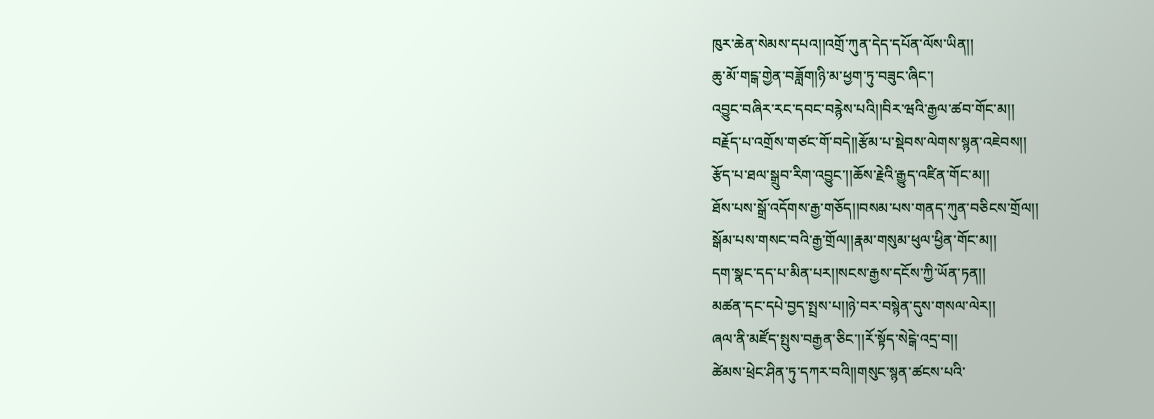ཁུར་ཆེན་སེམས་དཔའ།།འགྲོ་ཀུན་དེད་དཔོན་ལོས་ཡིན།།
ཆུ་མོ་གངྒ་གྱེན་བཟློག།ཉི་མ་ཕྱག་ཏུ་བཟུང་ཞིང་།
འབྱུང་བཞིར་རང་དབང་བརྙེས་པའི།།བིར་ཝའི་རྒྱལ་ཚབ་གོང་མ།།
བརྗོད་པ་འགྲོས་གཙང་གོ་བདེ།།རྩོམ་པ་སྡེབས་ལེགས་སྙན་འཇེབས།།
རྩོད་པ་ཐལ་སྒྲུབ་རིག་འབྱུང་།།ཆོས་རྗེའི་རྒྱུད་འཛིན་གོང་མ།།
ཐོས་པས་སྒྲོ་འདོགས་རྒྱ་གཅོད།།བསམ་པས་གནད་ཀུན་བཅིངས་གྲོལ།།
སྒོམ་པས་གསང་བའི་རྒྱ་གྲོལ།།རྣམ་གསུམ་ཕུལ་ཕྱིན་གོང་མ།།
དག་སྣང་དད་པ་མིན་པར།།སངས་རྒྱས་དངོས་ཀྱི་ཡོན་ཏན།།
མཚན་དང་དཔེ་བྱད་སྤྲས་པ།།ཉེ་བར་བསྙེན་དུས་གསལ་ལེར།།
ཞལ་ནི་མཛོད་སྤུས་བརྒྱན་ཅིང་།།རོ་སྟོད་སེངྒེ་འདྲ་བ།།
ཚེམས་ཕྲེང་ཤིན་ཏུ་དཀར་བའི།།གསུང་སྙན་ཚངས་པའི་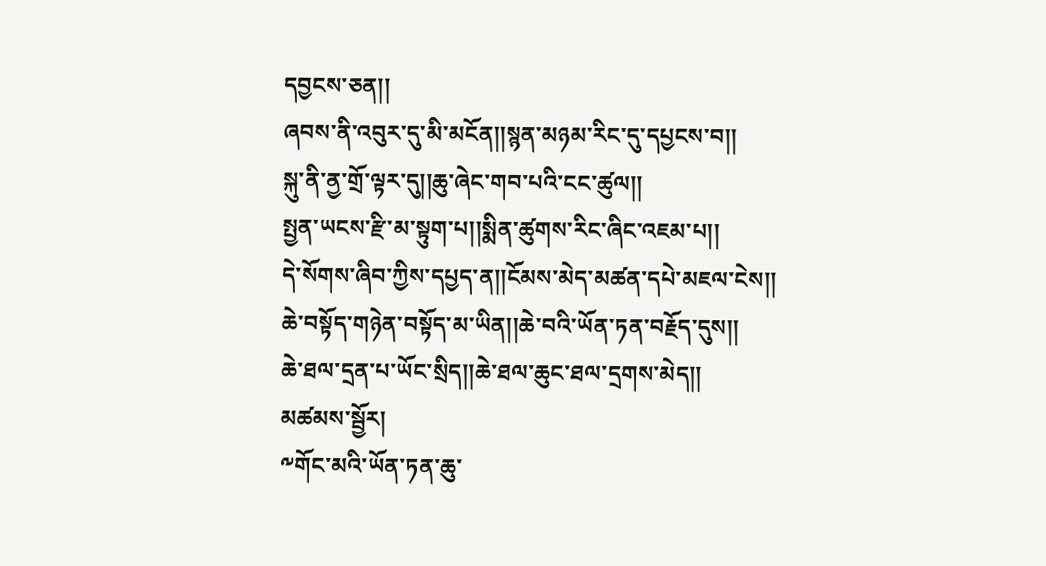དབྱངས་ཅན།།
ཞབས་ནི་འབུར་དུ་མི་མངོན།།སྙན་མཉམ་རིང་དུ་དཔྱངས་བ།།
སྐུ་ནི་ནྱ་གྲོ་ལྟར་དུ།།ཆུ་ཞེང་གབ་པའི་ངང་ཚུལ།།
སྤྱན་ཡངས་རྫི་མ་སྟུག་པ།།སྨིན་ཚུགས་རིང་ཞིང་འཇམ་པ།།
དེ་སོགས་ཞིབ་ཀྱིས་དཔྱད་ན།།ངོམས་མེད་མཚན་དཔེ་མཇལ་ངེས།།
ཆེ་བསྟོད་གཉེན་བསྟོད་མ་ཡིན།།ཆེ་བའི་ཡོན་ཏན་བརྗོད་དུས།།
ཆེ་ཐལ་དྲན་པ་ཡོང་སྲིད།།ཆེ་ཐལ་ཆུང་ཐལ་དྲགས་མེད།།
མཚམས་སྦྱོར།
༸གོང་མའི་ཡོན་ཏན་ཆུ་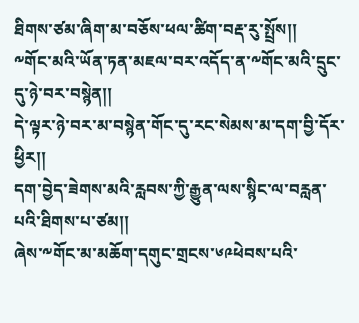ཐིགས་ཙམ་ཞིག་མ་བཅོས་ཕལ་ཚིག་བརྡ་རུ་སྤྲོས།།
༸གོང་མའི་ཡོན་ཏན་མཇལ་བར་འདོད་ན་༸གོང་མའི་དྲུང་དུ་ཉེ་བར་བསྙེན།།
དེ་ལྟར་ཉེ་བར་མ་བསྙེན་གོང་དུ་རང་སེམས་མ་དག་བྱི་དོར་ཕྱིར།།
དག་བྱེད་ཟེགས་མའི་རླབས་ཀྱི་རྒྱུན་ལས་སྙིང་ལ་བརླན་པའི་ཐིགས་པ་ཙམ།།
ཞེས་༸གོང་མ་མཆོག་དགུང་གྲངས་༦༩ཕེབས་པའི་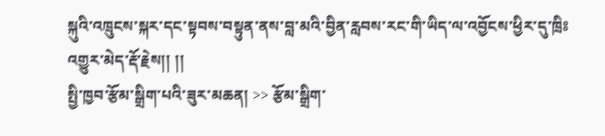སྐུའི་འཁྲུངས་སྐར་དང་སྟབས་བསྟུན་ནས་བླ་མའི་བྱིན་རླབས་རང་གི་ཡིད་ལ་འབྱོངས་ཕྱིར་དུ་ཁྲིཿའགྱུར་མེད་རྡོ་རྗེས།། །།
སྤྱི་ཁྱབ་རྩོམ་སྒྲིག་པའི་ཟུར་མཆན། >> རྩོམ་སྒྲིག་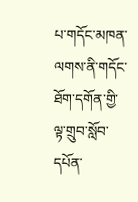པ་གདོང་མཁན་ལགས་ནི་གདོང་ཐོག་དགོན་གྱི་ལྟ་གྲུབ་སློབ་དཔོན་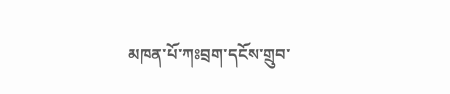མཁན་པོ་ཀཿབྲག་དངོས་གྲུབ་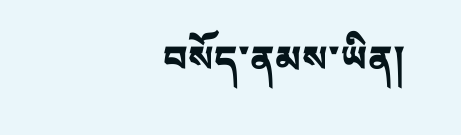བསོད་ནམས་ཡིན།